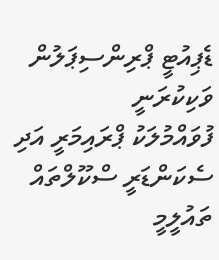ޑެޕިއުޓީ ޕްރިންސިޕަލުން ވަކިކުރަނީ
ފުވައްމުލަކު ޕްރައިމަރީ އަދި ސެކަންޑަރީ ސްކޫލްތައް
ތައުލީމީ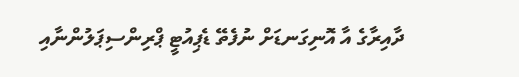ދާއިރާގެ އާ އޮނިގަނޑަށް ނުފެތޭ ޑެޕިއުޓީ ޕްރިންސިޕަލުންނާއި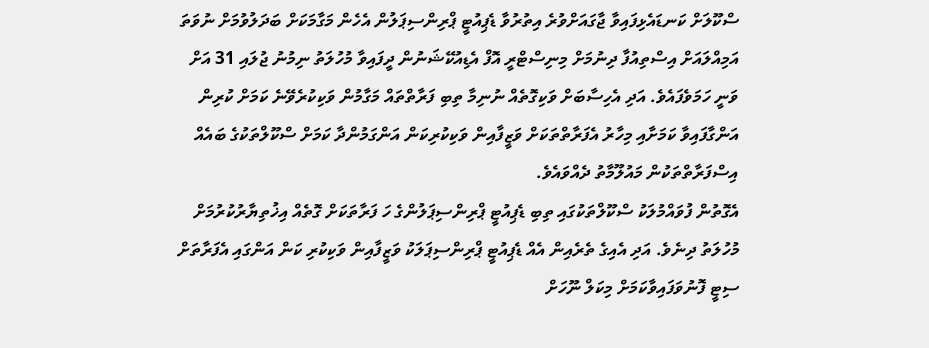ސްކޫލަށް ކަނޑައެޅިފައިވާ ޖާގައަށްވުރެ އިތުރުވާ ޑެޕިއުޓީ ޕްރިންސިޕަލުން އެހެން މަގާމަކަށް ބަދަލުވުމަށް ނުވަތަ އަމިއްލައަށް އިސްތިއުފާ ދިނުމަށް މިނިސްޓްރީ އޮފް އެޑިއުކޭޝަނުން ދީފައިވާ މުހުލަތު ނިމުނު ޖުލައި 31 އަށް ވަނީ ހަމަވެފައެވެ. އަދި އެހިސާބަށް ވަކިގޮތެއް ނުނިމާ ތިބި ފަރާތްތައް މަގާމުން ވަކިކުރެވޭނެ ކަމަށް ކުރިން އަންގާފައިވާ ކަމަށާއި މިހާރު އެފަރާތްތަކަށް ވަޒީފާއިން ވަކިކުރިކަން އަންގަމުންދާ ކަމަށް ސްކޫލްތަކުގެ ބައެއް އިސްފަރާތްތަކުން މައުލޫމާތު ދެއްވައެވެ.
އެގޮތުން ފުވައްމުލަކު ސްކޫލްތަކުގައި ތިބި ޑެޕިއުޓީ ޕްރިންސިޕަލުންގެ ހަ ފަރާތަކަށް ގޮތެއް އިޚުތިޔާރުކުރުމަށް މުހުލަތު ދިނެވެ. އަދި އެއިގެ ތެރެއިން އެއް ޑެޕިއުޓީ ޕްރިންސިޕަލަކު ވަޒީފާއިން ވަކިކުރި ކަން އަންގައި އެފަރާތަށް ސިޓީ ފޮނުވަފައިވާކަމަށް މިކަލް ނޫހަށް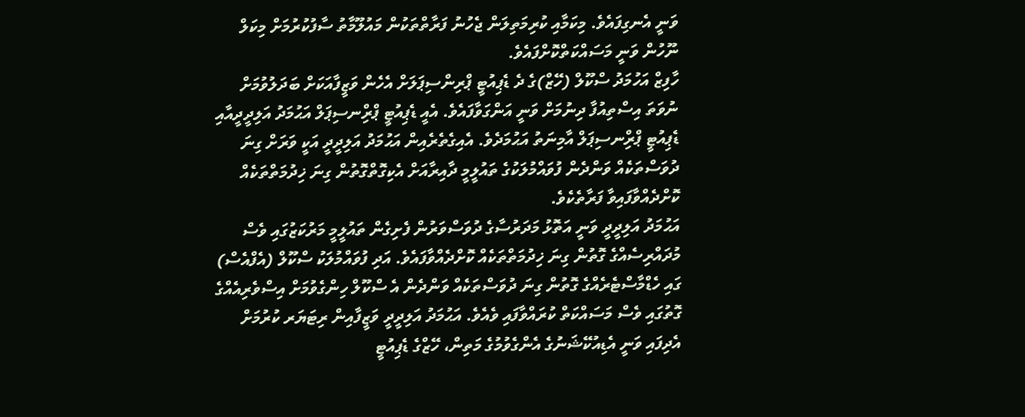ވަނީ އެނގިފައެވެ. މިކަމާއި ކުރިމަތިލަން ޖެހުނު ފަރާތްތަކުން މައުލޫމާތު ސާފުކުރުމަށް މިކަލް ނޫހުން ވަނީ މަސައްކަތްކޮށްފައެވެ.
ހާފިޒް އަހުމަދު ސްކޫލް (ހޭޒް)ގެ ދެ ޑެޕިއުޓީ ޕްރިންސިޕަލަށް އެހެން ވަޒީފާއަކަށް ބަދަލުވުމަށް ނުވަތަ އިސްތިއުފާ ދިނުމަށް ވަނީ އަންގަވާފައެވެ. އެއީ ޑެޕިއުޓީ ޕްރިްނސިޕަލް އަޙުމަދު އަލިދީދީއާއި ޑެޕިއުޓީ ޕްރިްނސިޕަލް އާމިނަތު އަޙުމަދެވެ. އެއިގެތެރެއިން އަޙުމަދު އަލިދީދީ އަކީ ވަރަށް ގިނަ ދުވަސްތަކެއް ވަންދެން ފުވައްމުލަކުގެ ތައުލީމީ ދާއިރާއަށް އެކިގޮތްގޮތުން ގިނަ ޚިދުމަތްތަކެއް ކޮށްދެއްވާފައިވާ ފަރާތެކެވެ.
އަޙުމަދު އަލިދީދީ ވަނީ އަތޮޅު މަދަރުސާގެ ދުވަސްވަރުން ފެށިގެން ތައުލީމީ މަރުކަޒުގައި ވެސް މުދައްރިސެއްގެ ގޮތުން ގިނަ ޚިދުމަތްތަކެއް ކޮށްދެއްވާފައެވެ. އަދި ފުވައްމުލަކު ސްކޫލް (އެފްއެސް) ގައި ހެޑްމާސްޓެރެއްގެ ގޮތުން ގިނަ ދުވަސްތަކެއް ވަންދެން އެ ސްކޫލް ހިންގެވުމަށް އިސްވެރިއެއްގެ ގޮތުގައި ވެސް މަސައްކަތް ކުރައްވާފައި ވެއެވެ. އަޙުމަދު އަލިދީދީ ވަޒީފާއިން ރިޓަޔަރ ކުރުމަށް އެދިފައި ވަނީ އެޑިއުކޭޝަނުގެ އެންގެވުމުގެ މަތިން، ހޭޒްގެ ޑެޕިއުޓީ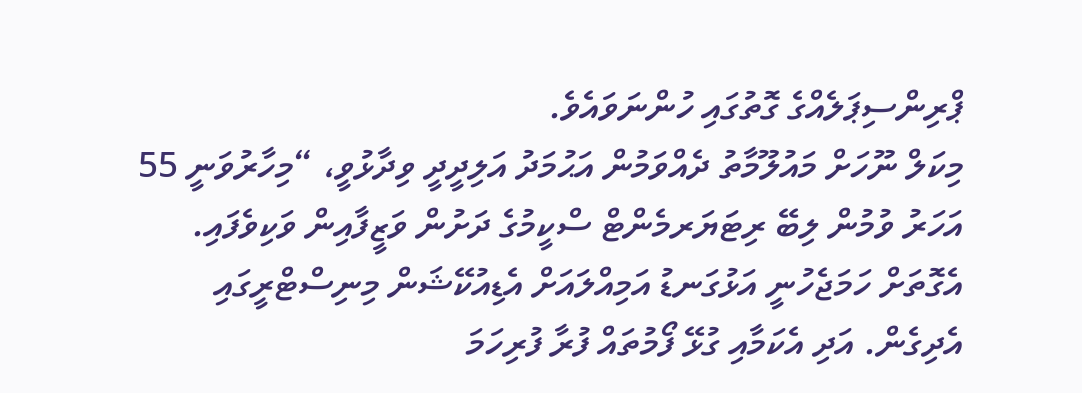ޕްރިންސިޕަލެއްގެ ގޮތުގައި ހުންނަވައެވެ.
މިކަލް ނޫހަށް މައުލޫމާތު ދެއްވަމުން އަޙުމަދު އަލިދީދީ ވިދާޅުވީ، “މިހާރުވަނީ 55 އަހަރު ވުމުން ލިބޭ ރިޓަޔަރމެންޓް ސްކީމުގެ ދަށުން ވަޒީފާއިން ވަކިވެފައި. އެގޮތަށް ހަމަޖެހުނީ އަޅުގަނޑު އަމިއްލައަށް އެޑިއުކޭޝަން މިނިސްޓްރީގައި އެދިގެން. އަދި އެކަމާއި ގުޅޭ ފޯމުތައް ފުރާ ފުރިހަމަ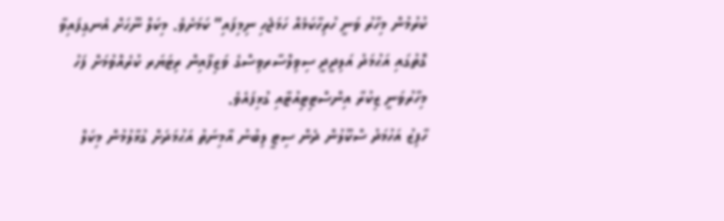ކުރުމުން މިހާރު ވަނީ ހުރިހާކަމެއް ހަމަޖެހި ނިމިފައި” ކަމަށެވެ. މިކަލް ނޫހަށް އެނގިފައިވާ ގޮތުގައި އަޙުމަދު އަލިދީދީ ސިވިލްސާރވިސްގެ ވަޒިފާއިން ރިޓަޔަރ ކުރެއްވުމަށް ފަހު މިހާރުވަނީ ޒިކުރާ އިންސްޓިޓިއުޓާއި ގުޅިފައެވެ.
ހާފިޒު އަހުމަދު ސްކޫލުން ދެން ސިޓީ ލިބުނު އާމިނަތު އަޙުމަދަށް ގުޅާލުމުން މިކަލް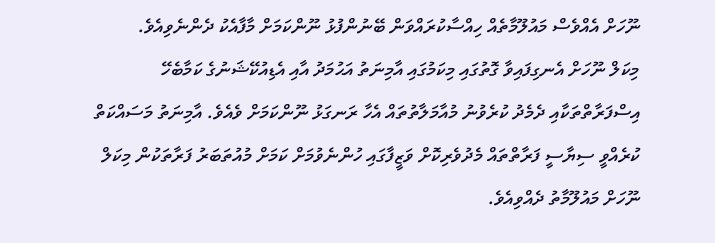ނޫހަށް އެއްވެސް މައުލޫމާތެއް ހިއްސާކުރައްވަން ބޭނުންފުޅު ނޫންކަމަށް މާފާއެކު ދެންނެވިއެވެ.
މިކަލް ނޫހަށް އެނގިފައިވާ ގޮތުގައި މިކަމުގައި އާމިނަތު އަޙުމަދު އާއި އެޑިއުކޭޝަނުގެ ކަމާބެހޭ އިސްފަރާތްތަކާއި ދެމެދު ކުރެވުނު މުއާމަލާތުތައް އެހާ ރަނގަޅު ނޫންކަމަށް ވެއެވެ. އާމިނަތު މަސައްކަތް ކުރެއްވީ ސިޔާސީ ފަރާތްތައް މެދުވެރިކޮށް ވަޒީފާގައި ހުންނެވުމަށް ކަމަށް މުއުތަބަރު ފަރާތަކުން މިކަލް ނޫހަށް މައުލޫމާތު ދެއްވިއެވެ.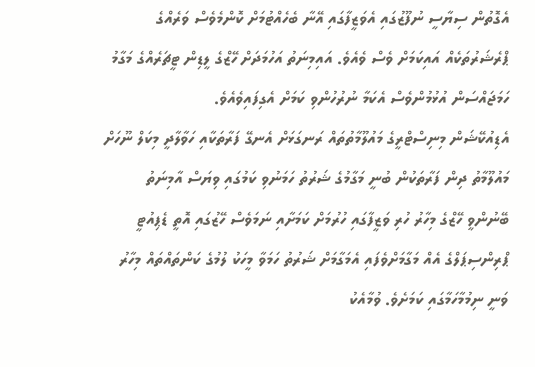އެގޮތުން ސިޔާސީ ނުފޫޒުގައި އެވަޒީފާގައި އޭނާ ބެހެއްޓުމަށް ކޮންމެވެސް ވަރެއްގެ ޕްރެޝަރުތަކެއް އައިކަމަށް ވެސް ވެއެވެ. އައިމިނަތު އަހުމަދަށް ހޭޒްގެ ލީޑިން ޓީޗަރެއްގެ މަގާމު ހަމަޖައްސަން އުޅުމުންވެސް އެކަމާ ނުރުހުންވި ކަމަށް އެގިފައިވެއެވެ.
އެޑިއުކޭޝަން މިނިސްޓްރީގެ މައުލޫމާތުތައް ރަނގަޅަށް އެނގޭ ފަރާތަކާއި ހަވާލާދީ މިކަލް ނޫހަށް މައުލޫމާތު ދިން ފަރާތަކުން ބުނީ މަގާމުގެ ޝަރުތު ހަމަނުވި ކަމުގައި ވިޔަސް އާމިނަތު ބޭނުންވީ ހޭޒްގެ މިހާރު ހުރި ވަޒީފާގައި ހުރުމަށް ކަމަށާއި ނަމަވެސް ހޭޒުގައި އޮތީ ޑެޕިއުޓީ ޕްރިންސިޕަލްގެ އެއް މަގާމަށްވެފައި އެމަގާމަށް ޝަރުތު ހަމަވާ މީހަކު ލުމުގެ ކަންތައްތައް މިހާރު ވަނީ ނިމުމާހަމާގައި ކަމަށެވެ. ވުމާއެކު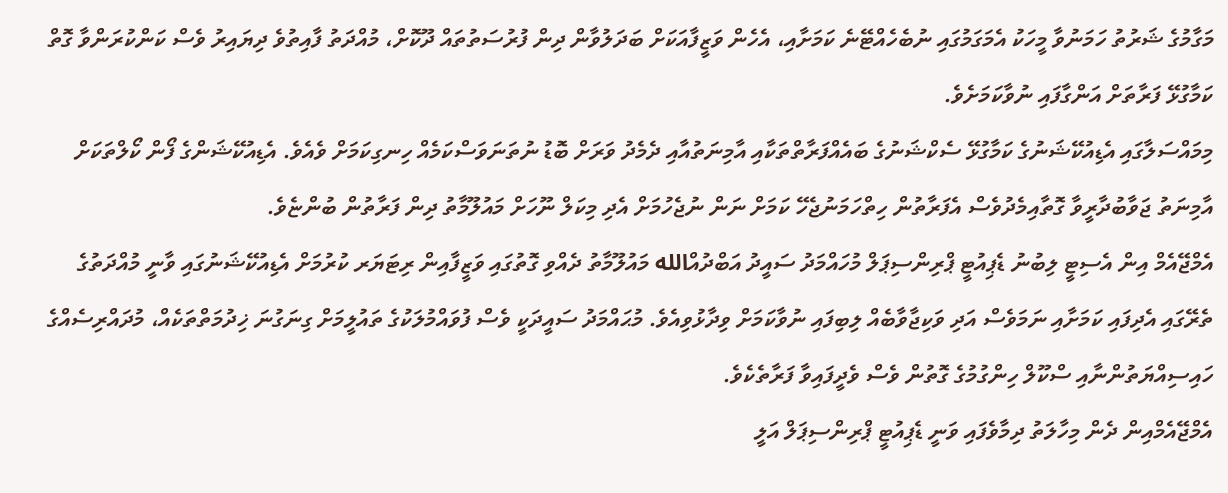މަގާމުގެ ޝަރުތު ހަމަނުވާ މީހަކު އެމަގަމުގައި ނުބެހެއްޓޭނެ ކަމަށާއި، އެހެން ވަޒީފާއަކަށް ބަދަލުވާން ދިން ފުރުސަތުތައް ދޫކޮށް، މުއްދަތު ފާއިތުވެ ދިޔައިރު ވެސް ކަންކުރަންވާ ގޮތް ކަމާގުޅޭ ފަރާތަށް އަންގާފައި ނުވާކަމަށެވެ.
މިމައްސަލާގައި އެޑިއުކޭޝަނުގެ ކަމާގުޅޭ ސެކްޝަނުގެ ބައެއްފަރާތްތަކާއި އާމިނަތުއާއި ދެމެދު ވަރަށް ބޮޑު ނުތަނަވަސްކަމެއް ހިނގިކަމަށް ވެއެވެ. އެޑިއުކޭޝަންގެ ފޯން ކޯލްތަކަށް އާމިނަތު ޖަވާބުދާރީވާ ގޮތާއިމެދުވެސް އެފަރާތުން ހިތްހަމަނުޖެހޭ ކަމަށް ނަން ނުޖެހުމަށް އެދި މިކަލް ނޫހަށް މައުލޫމާތު ދިން ފަރާތުން ބުންޏެވެ.
އެމްޖޭއެމް އިން އެސިޓީ ލިބުނު ޑެޕިއުޓީ ޕްރިންސިޕަލް މުހައްމަދު ސައީދު އަބްދުއްالله މައުލޫމާތު ދެއްވި ގޮތުގައި ވަޒީފާއިން ރިޓަޔަރ ކުރުމަށް އެޑިއުކޭޝަނުގައި ވާނީ މުއްދަތުގެ ތެރޭގައި އެދިފައި ކަމަށާއި ނަމަވެސް އަދި ވަކިޖާވާބެއް ލިބިފައި ނުވާކަމަށް ވިދާޅުވިއެވެ. މުޙައްމަދު ސައީދަކީ ވެސް ފުވައްމުލަކުގެ ތައުލީމަށް ގިނަގުނަ ޚިދުމަތްތަކެއް، މުދައްރިސެއްގެ ހައިސިއްޔަތުންނާއި ސްކޫލް ހިންގުމުގެ ގޮތުން ވެސް ވެދީފައިވާ ފަރާތެކެވެ.
އެމްޖޭއެމްއިން ދެން މިހާލަތު ދިމާވެފައި ވަނީ ޑެޕިއުޓީ ޕްރިންސިޕަލް އަލީ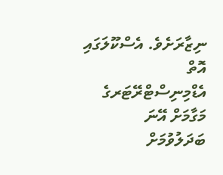ނިޒާރަށެވެ. އެސްކޫލަގައި އޮތް އެޑްމިނިސްޓްރޭޓަރގެ މަގާމަށް އޭނަ ބަދަލުވުމަށް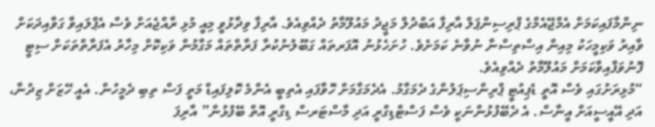ނިންމާފައިކަމަށް އެމްޖޭއެމްގެ ޕްރިސިންޕަލް އާރިފާ އަބްދުލް މަޖީދު މައުލޫމާތު ދެއްވިއެވެ. އާރިފާ ވިދާޅުވީ މިއީ މުޅި ރާއްޖެއަށް ވެސް އެޕްލައިވާ ގަވާއިދަކަށް ވާއިރު ވަކިމީހަކު މިއިން އިސްތިސްނާ ނުވާނެ ކަމަށެވެ. ހުށަހެޅުނު އޮފަރތައް ގަބޫލުނުކުރާ ފަރާތްތައް މަގާމުން ވަކިކޮށް މިހާރު އެފަރާތްތަކަށް ސިޓީ ފޮނުވަފާއިވާކަމަށް މައުލޫމާތު ދެއްވިއެވެ.
“މުޅިރަށުގައި ވެސް އޮތީ ޑެޕިއުޓީ ޕްރިންސިޕަލުންގެ ދެމަގާމު. އެދެމަގާމަށް ހޮވާފައި އެތިބީ އެންމެ ކޮލިފައިޑް މަތީ ފަސް ތިބި ދެމީހުން. އެއީ ހޭޒަށް ޒިދުނާ، އަދި އޭއީސީއަށް އީނާސް. އެ ދެބޭފުޅުންނަކީ ވެސް ފަސްޓްޑިގްރީ އަދި މާސްޓަރސް ޑިގްރީ އޮތް ބޭފުޅުން” އާރިފަ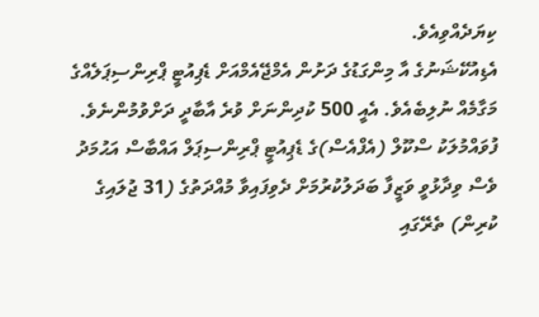ކިޔަދެއްވިއެވެ.
އެޑިއުކޭޝަނުގެ އާ މިންގަޑުގެ ދަށުން އެމްޖޭއެމްއަށް ޑެޕިއުޓީ ޕްރިންސިޕަލެއްގެ މަގާމެއް ނުލިބެއެވެ. އެއީ 500 ކުދިންނަށް ވުރެ އާބާދީ ދަށްވުމުންނެވެ.
ފުވައްމުލަކު ސްކޫލް (އެފްއެސް)ގެ ޑެޕިއުޓީ ޕްރިންސިޕަލް އައްބާސް އަޙުމަދު ވެސް ވިދާޅުވީ ވަޒީފާ ބަދަލުކުރުމަށް ދެވިފައިވާ މުއްދަތުގެ (31 ޖުލައިގެ ކުރިން) ތެރޭގައި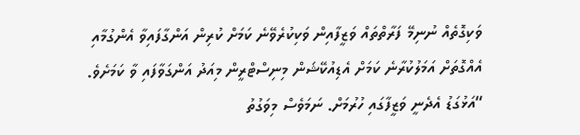ވަކިގޮތެއް ނުނިމޭ ފަރާތްތައް ވަޒީފާއިން ވަކިކުރެވޭނެ ކަމަށް ކުރިން އަންގާފައިވާ އެންގުމާއި އެއްގޮތަށް އަމަލުކުރާނެ ކަމަށް އެޑިއުކޭޝަން މިނިސްޓްރީން މިއަދު އަންގަވާފައި ވާ ކަމަށެވެ.
“އަޅުގަޑު އެދެނީ ވަޒީފާގައި ހުރުމަށް. ނަމަވެސް މިވަގުތު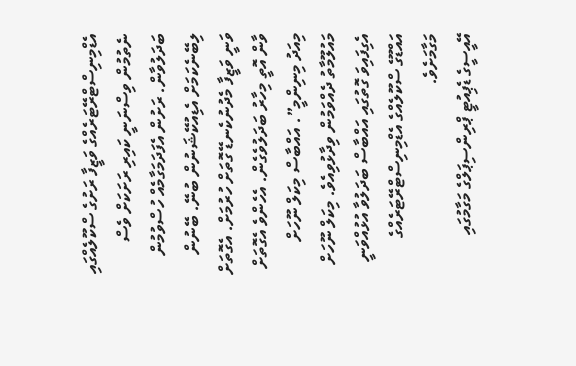އެޑްމިނިސްޓްރޭޓަރެއްގެ ވަޒީފާ ރަށުގެ ސްކޫލެއްގައި ނެތުމުން ވިސްނަނީ ކައިރި ރަށަކަށް ވެސް ބަދަލުވާން. ރަށުން އެފަދަމަގާމެއް ހުސްވުމުން ލިބޭނެކަމަށް އެޑިއުކޭޝަނުން ބުނޭ. ބޭނުން ވަނީ ވަޒީފާ މެދުނުކެނޑޭ ގޮތަށް ހުރުމަށް. އެގޮތަށް ވާން އޮތީ މިހާރު ބަދަލުވެގެން. އެހެންވެ އެގޮތަށް މިއަދު މިނިންމީ”. އައްބާސް މިކަލް ނޫހަށް މައުލޫމާތު ދެއްވަމުން ވިދާޅުވިއެވެ. މިކަލް ނޫހަށް އެގިފައިވަ ގޮތުގައި އައްބާސް ބަދަލުވާ އުޅުއްވަނީ އައްޑޫގެ ސްކޫލެއްގެ އެޑްމިނިސްޓްރޭޓަރެއްގެ މަގާމަށެވެ.
އޭއީސީގެ ޑެޕިއުޓީ ޕްރިންސިޕަލްގެ މަގާމުގައި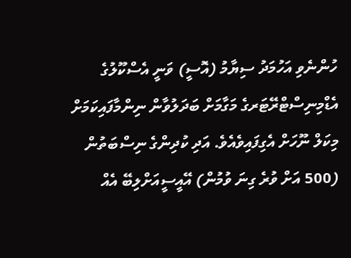ހުންނެވި އަހުމަދު ސިޔާމު (އޮސީ) ވަނީ އެސްކޫލުގެ އެޑްމިނިސްޓްރޭޓަރގެ މަގާމަށް ބަދަލުވާން ނިންމާފައިކަމަށް މިކަލް ނޫހަށް އެގިފައިވެއެވެ. އަދި ކުދިންގެ ނިސްބަތުން (500 އަށް ވުރެ ގިނަ ވުމުން) އޭއީސީއަށްލިބޭ އެއް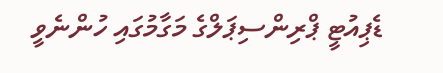ޑެޕިއުޓީ ޕްރިންސިޕަލްގެ މަގާމުގައި ހުންނެވީ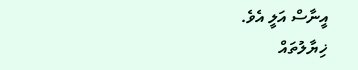އީނާސް އަލީ އެވެ.
ޚިޔާލުތައް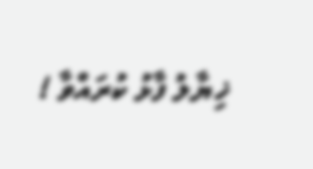ޚިޔާލު ފާޅު ކުރައްވާ !